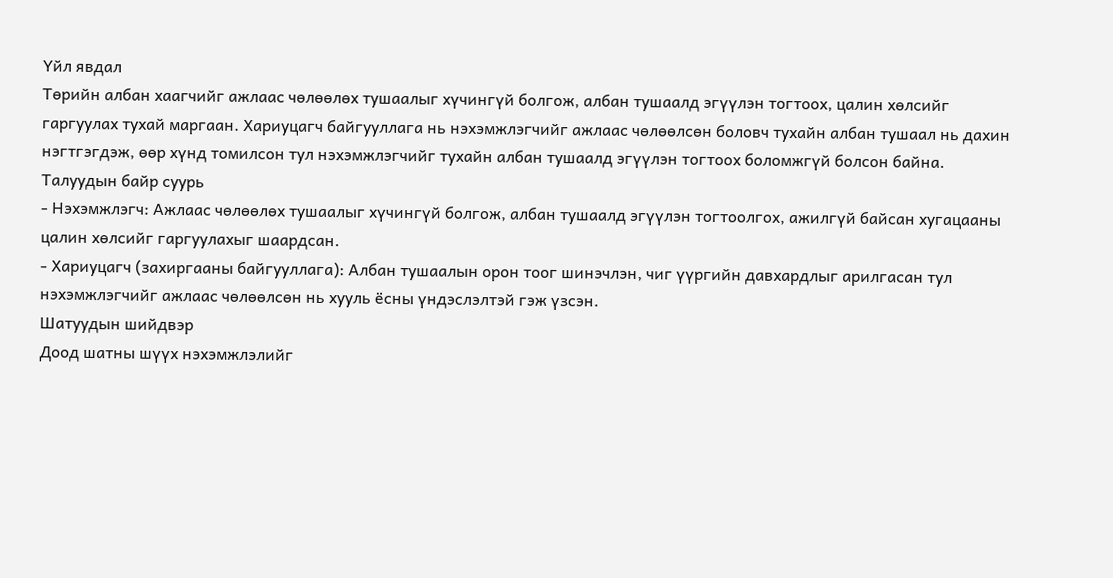Үйл явдал
Төрийн албан хаагчийг ажлаас чөлөөлөх тушаалыг хүчингүй болгож, албан тушаалд эгүүлэн тогтоох, цалин хөлсийг гаргуулах тухай маргаан. Хариуцагч байгууллага нь нэхэмжлэгчийг ажлаас чөлөөлсөн боловч тухайн албан тушаал нь дахин нэгтгэгдэж, өөр хүнд томилсон тул нэхэмжлэгчийг тухайн албан тушаалд эгүүлэн тогтоох боломжгүй болсон байна.
Талуудын байр суурь
- Нэхэмжлэгч: Ажлаас чөлөөлөх тушаалыг хүчингүй болгож, албан тушаалд эгүүлэн тогтоолгох, ажилгүй байсан хугацааны цалин хөлсийг гаргуулахыг шаардсан.
- Хариуцагч (захиргааны байгууллага): Албан тушаалын орон тоог шинэчлэн, чиг үүргийн давхардлыг арилгасан тул нэхэмжлэгчийг ажлаас чөлөөлсөн нь хууль ёсны үндэслэлтэй гэж үзсэн.
Шатуудын шийдвэр
Доод шатны шүүх нэхэмжлэлийг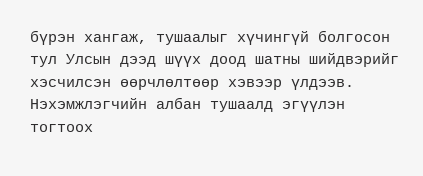бүрэн хангаж, тушаалыг хүчингүй болгосон тул Улсын дээд шүүх доод шатны шийдвэрийг хэсчилсэн өөрчлөлтөөр хэвээр үлдээв. Нэхэмжлэгчийн албан тушаалд эгүүлэн тогтоох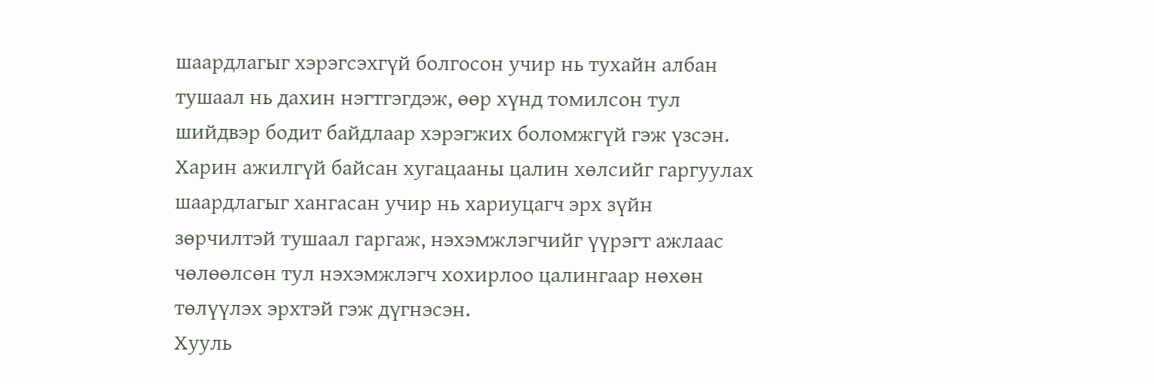шаардлагыг хэрэгсэхгүй болгосон учир нь тухайн албан тушаал нь дахин нэгтгэгдэж, өөр хүнд томилсон тул шийдвэр бодит байдлаар хэрэгжих боломжгүй гэж үзсэн. Харин ажилгүй байсан хугацааны цалин хөлсийг гаргуулах шаардлагыг хангасан учир нь хариуцагч эрх зүйн зөрчилтэй тушаал гаргаж, нэхэмжлэгчийг үүрэгт ажлаас чөлөөлсөн тул нэхэмжлэгч хохирлоо цалингаар нөхөн төлүүлэх эрхтэй гэж дүгнэсэн.
Хууль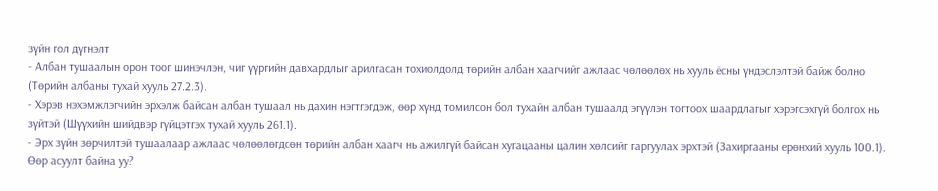зүйн гол дүгнэлт
- Албан тушаалын орон тоог шинэчлэн, чиг үүргийн давхардлыг арилгасан тохиолдолд төрийн албан хаагчийг ажлаас чөлөөлөх нь хууль ёсны үндэслэлтэй байж болно (Төрийн албаны тухай хууль 27.2.3).
- Хэрэв нэхэмжлэгчийн эрхэлж байсан албан тушаал нь дахин нэгтгэгдэж, өөр хүнд томилсон бол тухайн албан тушаалд эгүүлэн тогтоох шаардлагыг хэрэгсэхгүй болгох нь зүйтэй (Шүүхийн шийдвэр гүйцэтгэх тухай хууль 261.1).
- Эрх зүйн зөрчилтэй тушаалаар ажлаас чөлөөлөгдсөн төрийн албан хаагч нь ажилгүй байсан хугацааны цалин хөлсийг гаргуулах эрхтэй (Захиргааны ерөнхий хууль 100.1).
Өөр асуулт байна уу?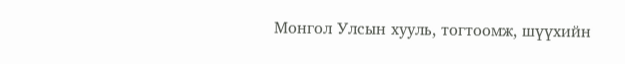Монгол Улсын хууль, тогтоомж, шүүхийн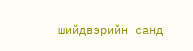шийдвэрийн санд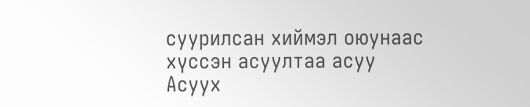суурилсан хиймэл оюунаас хүссэн асуултаа асуу
Асуух